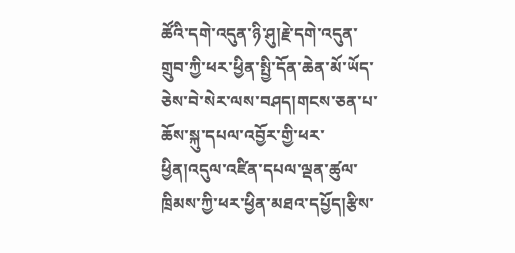ཚོའི་དགེ་འདུན་ཉི་ཤུ།རྗེ་དགེ་འདུན་གྲུབ་ཀྱི་ཕར་ཕྱིན་སྤྱི་དོན་ཆེན་མོ་ཡོད་ཅེས་བེ་སེར་ལས་བཤད།གངས་ཅན་པ་ཆོས་སྐུ་དཔལ་འབྱོར་གྱི་ཕར་ཕྱིན།འདུལ་འཛིན་དཔལ་ལྡན་ཚུལ་ཁྲིམས་ཀྱི་ཕར་ཕྱིན་མཐའ་དཔྱོད།རྩིས་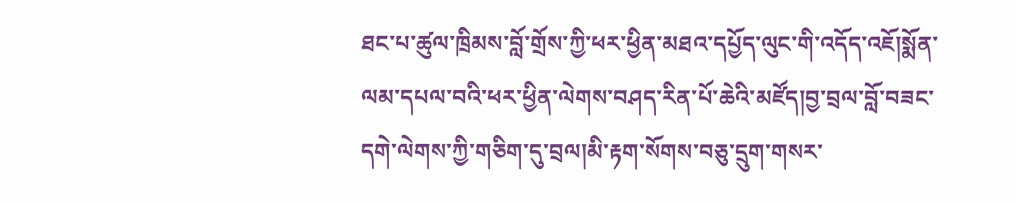ཐང་པ་ཚུལ་ཁྲིམས་བློ་གྲོས་ཀྱི་ཕར་ཕྱིན་མཐའ་དཔྱོད་ལུང་གི་འདོད་འཇོ།སྨོན་ལམ་དཔལ་བའི་ཕར་ཕྱིན་ལེགས་བཤད་རིན་པོ་ཆེའི་མཛོད།བྱ་བྲལ་བློ་བཟང་དགེ་ལེགས་ཀྱི་གཅིག་དུ་བྲལ།མི་རྟག་སོགས་བཅུ་དྲུག་གསར་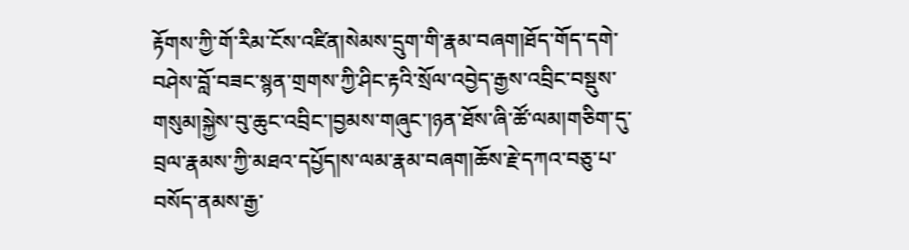རྟོགས་ཀྱི་གོ་རིམ་ངོས་འཛིན།སེམས་དྲུག་གི་རྣམ་བཞག།ཐོད་གོད་དགེ་བཤེས་བློ་བཟང་སྙན་གྲགས་ཀྱི་ཤིང་རྟའི་སྲོལ་འབྱེད་རྒྱས་འབྲིང་བསྡུས་གསུམ།སྐྱེས་བུ་ཆུང་འབྲིང་།བྱམས་གཞུང་།ཉན་ཐོས་ཞི་ཚོ་ལམ།གཅིག་དུ་བྲལ་རྣམས་ཀྱི་མཐའ་དཔྱོད།ས་ལམ་རྣམ་བཞག།ཆོས་རྗེ་དཀའ་བཅུ་པ་བསོད་ནམས་རྒྱ་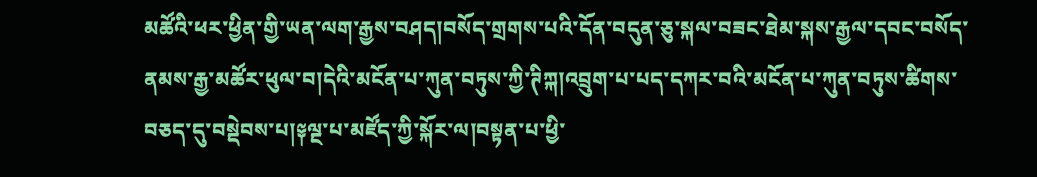མཚོའི་ཕར་ཕྱིན་གྱི་ཡན་ལག་རྒྱས་བཤད།བསོད་གྲགས་པའི་དོན་བདུན་ཅུ་སྐལ་བཟང་ཐེམ་སྐས་རྒྱལ་དབང་བསོད་ནམས་རྒྱ་མཚོར་ཕུལ་བ།དེའི་མངོན་པ་ཀུན་བཏུས་ཀྱི་ཊིཀྐ།འབྲུག་པ་པད་དཀར་བའི་མངོན་པ་ཀུན་བཏུས་ཚིགས་བཅད་དུ་བསྡེབས་པ།༈ལྔ་པ་མཛོད་ཀྱི་སྐོར་ལ།བསྟན་པ་ཕྱི་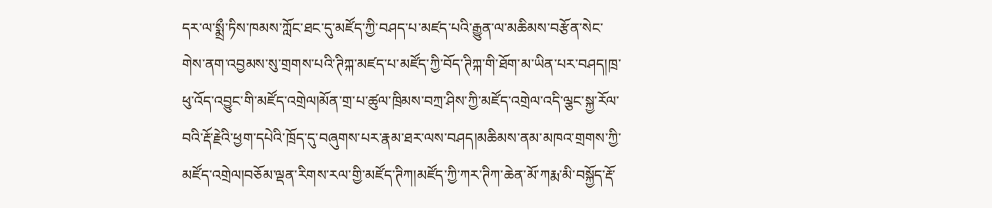དར་ལ་སྨྲྀ་ཏིས་ཁམས་ཀློང་ཐང་དུ་མཛོད་ཀྱི་བཤད་པ་མཛད་པའི་རྒྱུན་ལ་མཆིམས་བརྩོན་སེང་གེས་ནག་འབྱམས་སུ་གྲགས་པའི་ཊིཀྐ་མཛད་པ་མཛོད་ཀྱི་བོད་ཊིཀྐ་གི་ཐོག་མ་ཡིན་པར་བཤད།ཁྲ་ཕུ་འོད་འབྱུང་གི་མཛོད་འགྲེལ།མོན་གྲ་པ་ཚུལ་ཁྲིམས་བཀྲ་ཤིས་ཀྱི་མཛོད་འགྲེལ་འདི་ལྕང་སྐྱ་རོལ་བའི་རྡོ་རྗེའི་ཕྱག་དཔེའི་ཁྲོད་དུ་བཞུགས་པར་རྣམ་ཐར་ལས་བཤད།མཆིམས་ནམ་མཁའ་གྲགས་ཀྱི་མཛོད་འགྲེལ།བཅོམ་ལྡན་རིགས་རལ་གྱི་མཛོད་ཊིཀ།མཛོད་ཀྱི་ཀར་ཊིཀ་ཆེན་མོ་ཀརྨ་མི་བསྐྱོད་རྡོ་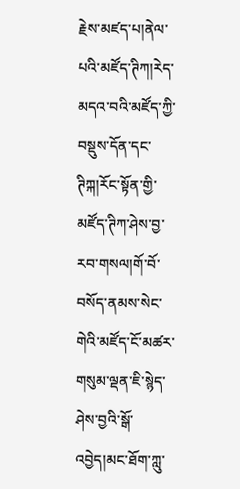རྗེས་མཛད་པ།ནེལ་པའི་མཛོད་ཊིཀ།རེད་མདའ་བའི་མཛོད་ཀྱི་བསྡུས་དོན་དང་ཊིཀྐ།རོང་སྟོན་གྱི་མཛོད་ཊིཀ་ཤེས་བྱ་རབ་གསལ།གོ་བོ་བསོད་ནམས་སེང་གེའི་མཛོད་ངོ་མཚར་གསུམ་ལྡན་ཇི་སྙེད་ཤེས་བྱའི་སྒོ་འབྱེད།མང་ཐོག་ཀླུ་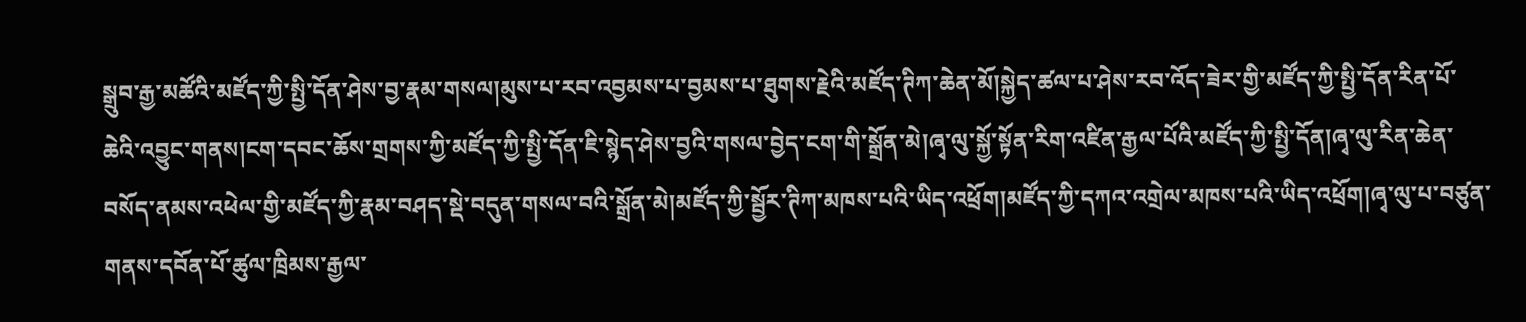སྒྲུབ་རྒྱ་མཚོའི་མཛོད་ཀྱི་སྤྱི་དོན་ཤེས་བྱ་རྣམ་གསལ།མུས་པ་རབ་འབྱམས་པ་བྱམས་པ་ཐུགས་རྗེའི་མཛོད་ཊིཀ་ཆེན་མོ།སྐྱེད་ཚལ་པ་ཤེས་རབ་འོད་ཟེར་གྱི་མཛོད་ཀྱི་སྤྱི་དོན་རིན་པོ་ཆེའི་འབྱུང་གནས།ངག་དབང་ཆོས་གྲགས་ཀྱི་མཛོད་ཀྱི་སྤྱི་དོན་ཇི་སྙེད་ཤེས་བྱའི་གསལ་བྱེད་ངག་གི་སྒྲོན་མེ།ཞྭ་ལུ་སྐྱོ་སྟོན་རིག་འཛིན་རྒྱལ་པོའི་མཛོད་ཀྱི་སྤྱི་དོན།ཞྭ་ལུ་རིན་ཆེན་བསོད་ནམས་འཕེལ་གྱི་མཛོད་ཀྱི་རྣམ་བཤད་སྡེ་བདུན་གསལ་བའི་སྒྲོན་མེ།མཛོད་ཀྱི་སྦྱོར་ཊིཀ་མཁས་པའི་ཡིད་འཕྲོག།མཛོད་ཀྱི་དཀའ་འགྲེལ་མཁས་པའི་ཡིད་འཕྲོག།ཞྭ་ལུ་པ་བཙུན་གནས་དབོན་པོ་ཚུལ་ཁྲིམས་རྒྱལ་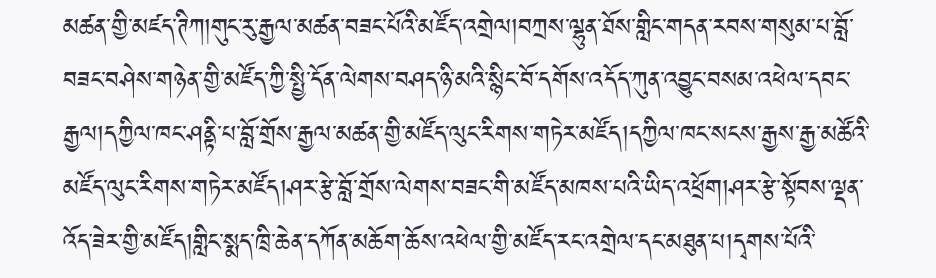མཚན་གྱི་མཛད་ཊིཀ།གུང་རུ་རྒྱལ་མཚན་བཟང་པོའི་མཛོད་འགྲེལ།བཀྲས་ལྷུན་ཐོས་གླིང་གདན་རབས་གསུམ་པ་བློ་བཟང་བཤེས་གཉེན་གྱི་མཛོད་ཀྱི་སྤྱི་དོན་ལེགས་བཤད་ཉི་མའི་སྙིང་བོ་དགོས་འདོད་ཀུན་འབྱུང་བསམ་འཕེལ་དབང་རྒྱལ།དཀྱིལ་ཁང་ཤནྟི་པ་བློ་གྲོས་རྒྱལ་མཚན་གྱི་མཛོད་ལུང་རིགས་གཏེར་མཛོད།དཀྱིལ་ཁང་སངས་རྒྱས་རྒྱ་མཚོའི་མཛོད་ལུང་རིགས་གཏེར་མཛོད།ཤར་རྩེ་བློ་གྲོས་ལེགས་བཟང་གི་མཛོད་མཁས་པའི་ཡིད་འཕྲོག།ཤར་རྩེ་སྟོབས་ལྡན་འོད་ཟེར་གྱི་མཛོད།གླིང་སྨད་ཁྲི་ཆེན་དཀོན་མཆོག་ཆོས་འཕེལ་གྱི་མཛོད་རང་འགྲེལ་དང་མཐུན་པ།དྭགས་པོའི་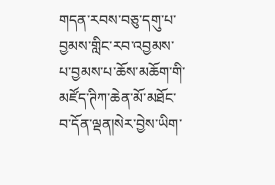གདན་རབས་བཅུ་དགུ་པ་བྱམས་གླིང་རབ་འབྱམས་པ་བྱམས་པ་ཆོས་མཆོག་གི་མཛོད་ཊིཀ་ཆེན་མོ་མཐོང་བ་དོན་ལྡན།སེར་བྱེས་ཡིག་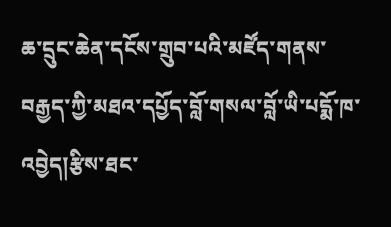ཆ་དྲུང་ཆེན་དངོས་གྲུབ་པའི་མཛོད་གནས་བརྒྱད་ཀྱི་མཐའ་དཔྱོད་བློ་གསལ་བློ་ཡི་པདྨོ་ཁ་འབྱེད།རྩིས་ཐང་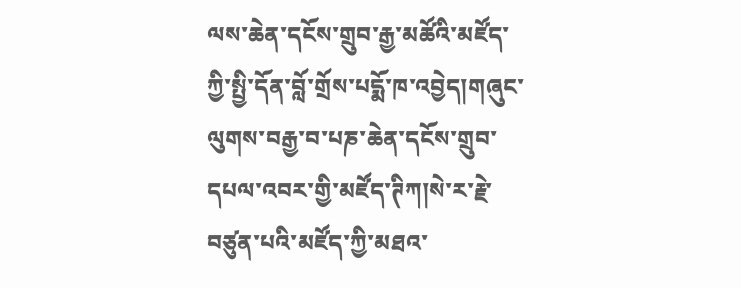ལས་ཆེན་དངོས་གྲུབ་རྒྱ་མཚོའི་མཛོད་ཀྱི་སྤྱི་དོན་བློ་གྲོས་པདྨོ་ཁ་འབྱེད།གཞུང་ལུགས་བརྒྱ་བ་པཎ་ཆེན་དངོས་གྲུབ་དཔལ་འབར་གྱི་མཛོད་ཊིཀ།སེ་ར་རྗེ་བཙུན་པའི་མཛོད་ཀྱི་མཐའ་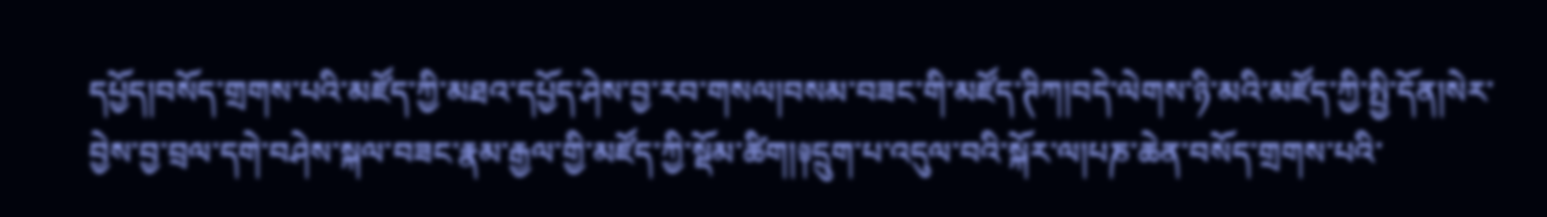དཔྱོད།བསོད་གྲགས་པའི་མཛོད་ཀྱི་མཐའ་དཔྱོད་ཤེས་བྱ་རབ་གསལ།བསམ་བཟང་གི་མཛོད་ཊིཀ།བདེ་ལེགས་ཉི་མའི་མཛོད་ཀྱི་སྤྱི་དོན།སེར་བྱེས་བྱ་བྲལ་དགེ་བཤེས་སྐལ་བཟང་རྣམ་རྒྱལ་གྱི་མཛོད་ཀྱི་སྡོམ་ཚིག།༈དྲུག་པ་འདུལ་བའི་སྐོར་ལ།པཎ་ཆེན་བསོད་གྲགས་པའི་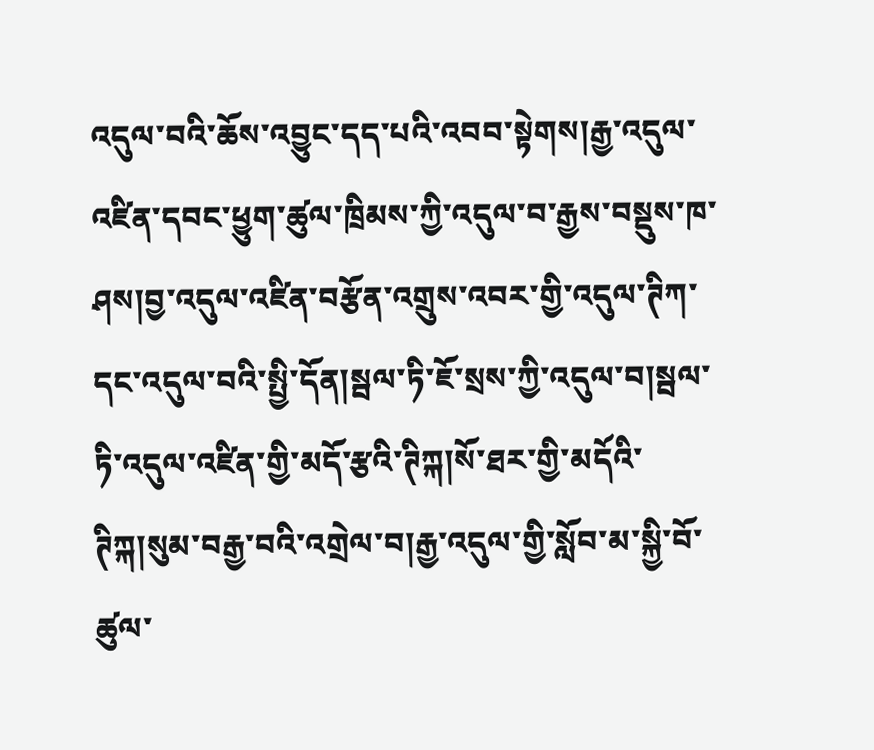འདུལ་བའི་ཆོས་འབྱུང་དད་པའི་འབབ་སྟེགས།རྒྱ་འདུལ་འཛིན་དབང་ཕྱུག་ཚུལ་ཁྲིམས་ཀྱི་འདུལ་བ་རྒྱས་བསྡུས་ཁ་ཤས།བྱ་འདུལ་འཛིན་བརྩོན་འགྲུས་འབར་གྱི་འདུལ་ཊིཀ་དང་འདུལ་བའི་སྤྱི་དོན།སྦལ་ཏི་ཇོ་སྲས་ཀྱི་འདུལ་བ།སྦལ་ཏི་འདུལ་འཛིན་གྱི་མདོ་རྩའི་ཊིཀྐ།སོ་ཐར་གྱི་མདོའི་ཊིཀྐ།སུམ་བརྒྱ་བའི་འགྲེལ་བ།རྒྱ་འདུལ་གྱི་སློབ་མ་སྐྱི་བོ་ཚུལ་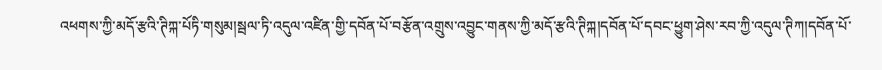འཕགས་ཀྱི་མདོ་རྩའི་ཊིཀྐ་པོཏི་གསུམ།སྦལ་ཏི་འདུལ་འཛིན་གྱི་དབོན་པོ་བརྩོན་འགྲུས་འབྱུང་གནས་ཀྱི་མདོ་རྩའི་ཊིཀྐ།དབོན་པོ་དབང་ཕྱུག་ཤེས་རབ་ཀྱི་འདུལ་ཊིཀ།དབོན་པོ་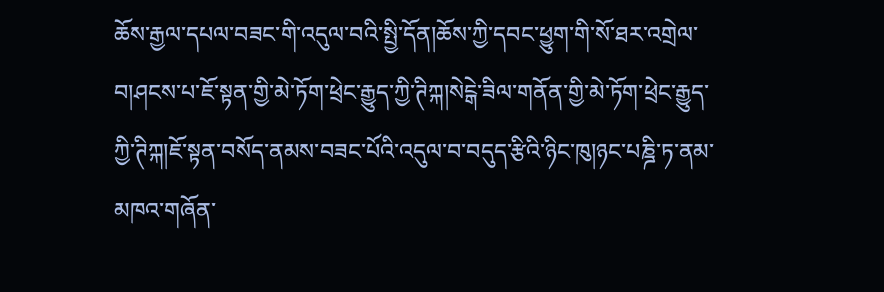ཆོས་རྒྱལ་དཔལ་བཟང་གི་འདུལ་བའི་སྤྱི་དོན།ཆོས་ཀྱི་དབང་ཕྱུག་གི་སོ་ཐར་འགྲེལ་བ།ཤངས་པ་ཇོ་སྟན་གྱི་མེ་ཏོག་ཕྲེང་རྒྱུད་ཀྱི་ཊིཀྐ།སེངྒེ་ཟིལ་གནོན་གྱི་མེ་ཏོག་ཕྲེང་རྒྱུད་ཀྱི་ཊིཀྐ།ཇོ་སྟན་བསོད་ནམས་བཟང་པོའི་འདུལ་བ་བདུད་རྩིའི་ཉིང་ཁུ།ཉང་པཎྜི་ཏ་ནམ་མཁའ་གཞོན་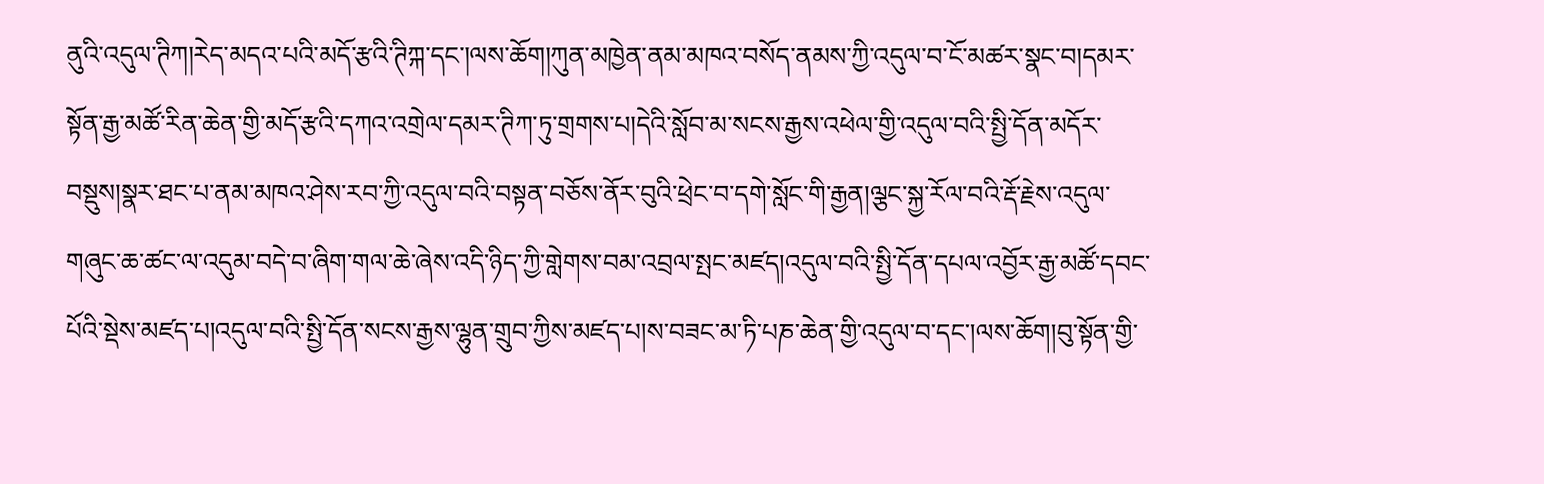ནུའི་འདུལ་ཊིཀ།རེད་མདའ་པའི་མདོ་རྩའི་ཊིཀྐ་དང་།ལས་ཆོག།ཀུན་མཁྱེན་ནམ་མཁའ་བསོད་ནམས་ཀྱི་འདུལ་བ་ངོ་མཚར་སྣང་བ།དམར་སྟོན་རྒྱ་མཚོ་རིན་ཆེན་གྱི་མདོ་རྩའི་དཀའ་འགྲེལ་དམར་ཊིཀ་ཏུ་གྲགས་པ།དེའི་སློབ་མ་སངས་རྒྱས་འཕེལ་གྱི་འདུལ་བའི་སྤྱི་དོན་མདོར་བསྡུས།སྣར་ཐང་པ་ནམ་མཁའ་ཤེས་རབ་ཀྱི་འདུལ་བའི་བསྟན་བཅོས་ནོར་བུའི་ཕྲེང་བ་དགེ་སློང་གི་རྒྱན།ལྕང་སྐྱ་རོལ་བའི་རྡོ་རྗེས་འདུལ་གཞུང་ཆ་ཚང་ལ་འདུམ་བདེ་བ་ཞིག་གལ་ཆེ་ཞེས་འདི་ཉིད་ཀྱི་གླེགས་བམ་འབྲལ་སྤང་མཛད།འདུལ་བའི་སྤྱི་དོན་དཔལ་འབྱོར་རྒྱ་མཚོ་དབང་པོའི་སྡེས་མཛད་པ།འདུལ་བའི་སྤྱི་དོན་སངས་རྒྱས་ལྷུན་གྲུབ་ཀྱིས་མཛད་པ།ས་བཟང་མ་ཏི་པཎ་ཆེན་གྱི་འདུལ་བ་དང་།ལས་ཆོག།བུ་སྟོན་གྱི་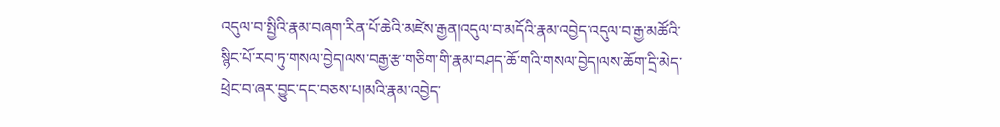འདུལ་བ་སྤྱིའི་རྣམ་བཞག་རིན་པོ་ཆེའི་མཛེས་རྒྱན།འདུལ་བ་མདོའི་རྣམ་འབྱེད་འདུལ་བ་རྒྱ་མཚོའི་སྙིང་པོ་རབ་ཏུ་གསལ་བྱེད།ལས་བརྒྱ་རྩ་གཅིག་གི་རྣམ་བཤད་ཆོ་གའི་གསལ་བྱེད།ལས་ཆོག་དྲི་མེད་ཕྲེང་བ་ཞར་བྱུང་དང་བཅས་པ།མའི་རྣམ་འབྱེད་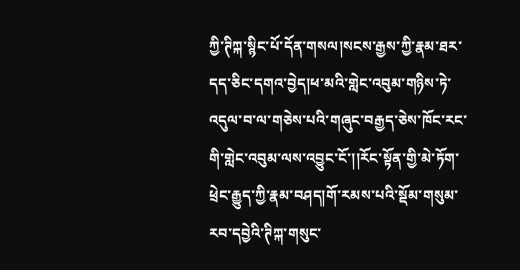ཀྱི་ཊིཀྐ་སྙིང་པོ་དོན་གསལ།སངས་རྒྱས་ཀྱི་རྣམ་ཐར་དད་ཅིང་དགའ་བྱེད།ཕ་མའི་གླེང་འབུམ་གཉིས་ཏེ་འདུལ་བ་ལ་གཅེས་པའི་གཞུང་བརྒྱད་ཅེས་ཁོང་རང་གི་གླེང་འབུམ་ལས་འབྱུང་ངོ་།།རོང་སྟོན་གྱི་མེ་ཏོག་ཕྲེང་རྒྱུད་ཀྱི་རྣམ་བཤད།གོ་རམས་པའི་སྡོམ་གསུམ་རབ་དབྱེའི་ཊིཀྐ་གསུང་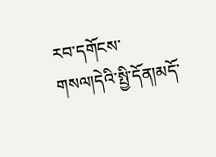རབ་དགོངས་གསལ།དེའི་སྤྱི་དོན།མདོ་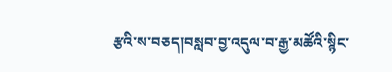རྩའི་ས་བཅད།བསླབ་བྱ་འདུལ་བ་རྒྱ་མཚོའི་སྙིང་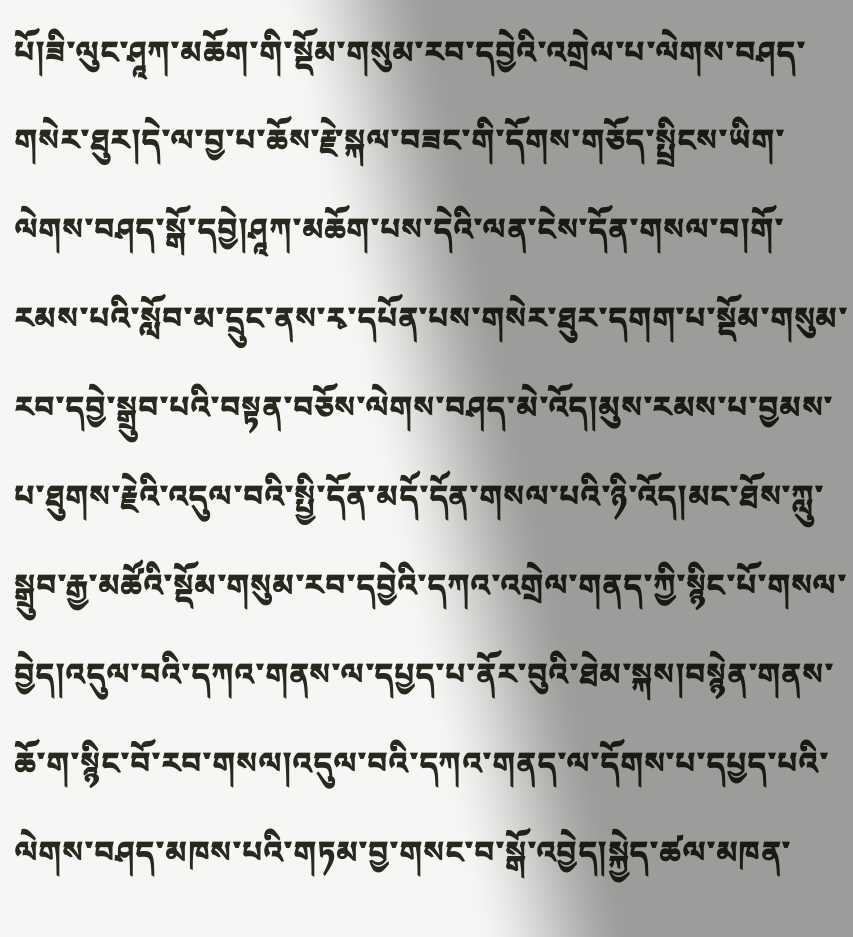པོ།ཟི་ལུང་ཤཱཀ་མཆོག་གི་སྡོམ་གསུམ་རབ་དབྱེའི་འགྲེལ་པ་ལེགས་བཤད་གསེར་ཐུར།དེ་ལ་བྱ་པ་ཆོས་རྗེ་སྐལ་བཟང་གི་དོགས་གཅོད་སྤྲིངས་ཡིག་ལེགས་བཤད་སྒོ་དབྱེ།ཤཱཀ་མཆོག་པས་དེའི་ལན་ངེས་དོན་གསལ་བ།གོ་རམས་པའི་སློབ་མ་དྲུང་ནས་རྭ་དཔོན་པས་གསེར་ཐུར་དགག་པ་སྡོམ་གསུམ་རབ་དབྱེ་སྒྲུབ་པའི་བསྟན་བཅོས་ལེགས་བཤད་མེ་འོད།མུས་རམས་པ་བྱམས་པ་ཐུགས་རྗེའི་འདུལ་བའི་སྤྱི་དོན་མདོ་དོན་གསལ་པའི་ཉི་འོད།མང་ཐོས་ཀླུ་སྒྲུབ་རྒྱ་མཚོའི་སྡོམ་གསུམ་རབ་དབྱེའི་དཀའ་འགྲེལ་གནད་ཀྱི་སྙིང་པོ་གསལ་བྱེད།འདུལ་བའི་དཀའ་གནས་ལ་དཔྱད་པ་ནོར་བུའི་ཐེམ་སྐས།བསྙེན་གནས་ཆོ་ག་སྙིང་བོ་རབ་གསལ།འདུལ་བའི་དཀའ་གནད་ལ་དོགས་པ་དཔྱད་པའི་ལེགས་བཤད་མཁས་པའི་གཏམ་བྱ་གསང་བ་སྒོ་འབྱེད།སྐྱེད་ཚལ་མཁན་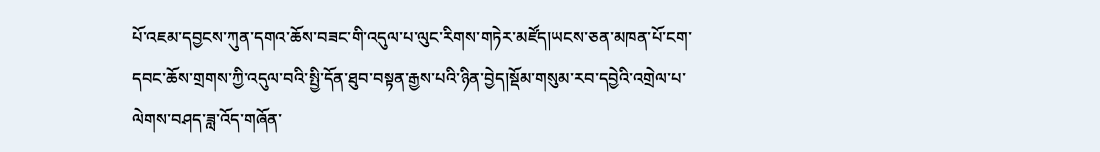པོ་འཇམ་དབྱངས་ཀུན་དགའ་ཆོས་བཟང་གི་འདུལ་པ་ལུང་རིགས་གཏེར་མཛོད།ཡངས་ཅན་མཁན་པོ་ངག་དབང་ཆོས་གྲགས་ཀྱི་འདུལ་བའི་སྤྱི་དོན་ཐུབ་བསྟན་རྒྱས་པའི་ཉིན་བྱེད།སྡོམ་གསུམ་རབ་དབྱེའི་འགྲེལ་པ་ལེགས་བཤད་ཟླ་འོད་གཞོན་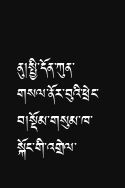ནུ།སྤྱི་དོན་ཀུན་གསལ་ནོར་བུའི་ཕྲེང་བ།སྡོམ་གསུམ་ཁ་སྐོང་གི་འགྲེལ་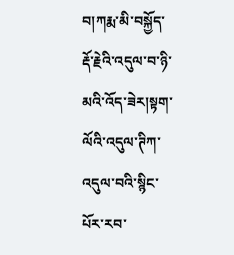བ།ཀརྨ་མི་བསྐྱོད་རྡོ་རྗེའི་འདུལ་བ་ཉི་མའི་འོད་ཟེར།སྟག་ལོའི་འདུལ་ཊིཀ་འདུལ་བའི་སྙིང་པོར་རབ་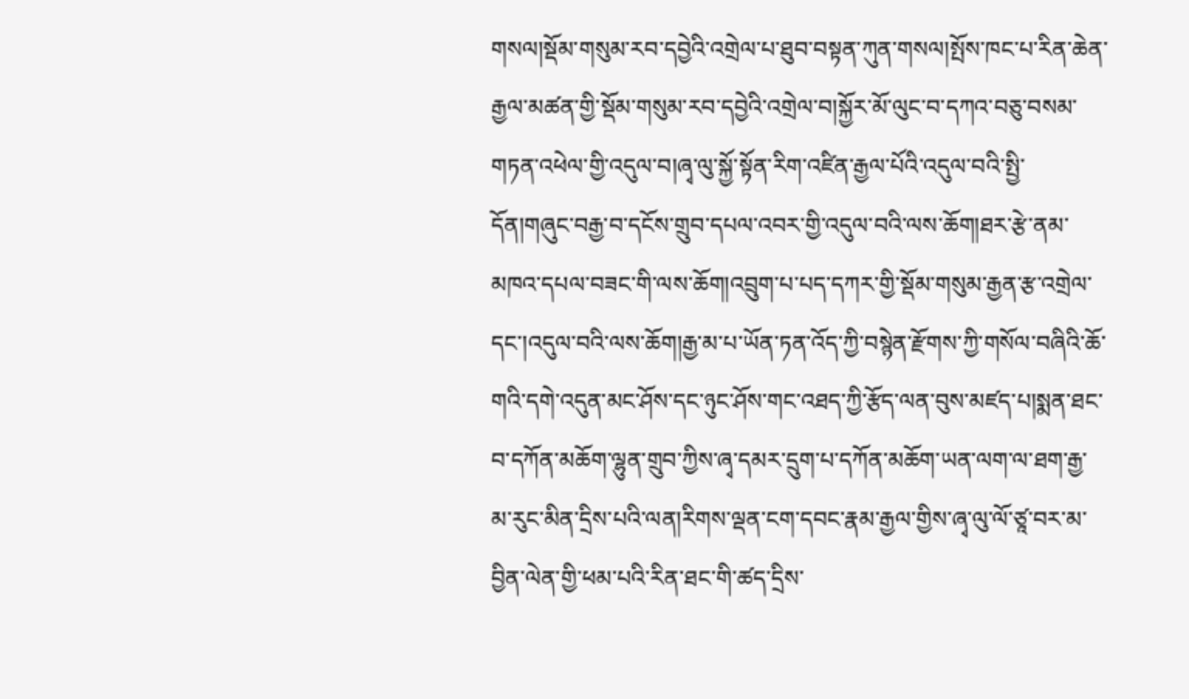གསལ།སྡོམ་གསུམ་རབ་དབྱེའི་འགྲེལ་པ་ཐུབ་བསྟན་ཀུན་གསལ།སྤོས་ཁང་པ་རིན་ཆེན་རྒྱལ་མཚན་གྱི་སྡོམ་གསུམ་རབ་དབྱེའི་འགྲེལ་བ།སྐྱོར་མོ་ལུང་བ་དཀའ་བཅུ་བསམ་གཏན་འཕེལ་གྱི་འདུལ་བ།ཞྭ་ལུ་སྐྱོ་སྟོན་རིག་འཛིན་རྒྱལ་པོའི་འདུལ་བའི་སྤྱི་དོན།གཞུང་བརྒྱ་བ་དངོས་གྲུབ་དཔལ་འབར་གྱི་འདུལ་བའི་ལས་ཆོག།ཐར་རྩེ་ནམ་མཁའ་དཔལ་བཟང་གི་ལས་ཆོག།འབྲུག་པ་པད་དཀར་གྱི་སྡོམ་གསུམ་རྒྱན་རྩ་འགྲེལ་དང་།འདུལ་བའི་ལས་ཆོག།རྒྱ་མ་པ་ཡོན་ཏན་འོད་ཀྱི་བསྙེན་རྫོགས་ཀྱི་གསོལ་བཞིའི་ཆོ་གའི་དགེ་འདུན་མང་ཤོས་དང་ཉུང་ཤོས་གང་འཐད་ཀྱི་རྩོད་ལན་བུས་མཛད་པ།སྨན་ཐང་བ་དཀོན་མཆོག་ལྷུན་གྲུབ་ཀྱིས་ཞྭ་དམར་དྲུག་པ་དཀོན་མཆོག་ཡན་ལག་ལ་ཐག་རྒྱ་མ་རུང་མིན་དྲིས་པའི་ལན།རིགས་ལྡན་ངག་དབང་རྣམ་རྒྱལ་གྱིས་ཞྭ་ལུ་ལོ་ཙཱ་བར་མ་བྱིན་ལེན་གྱི་ཕམ་པའི་རིན་ཐང་གི་ཚད་དྲིས་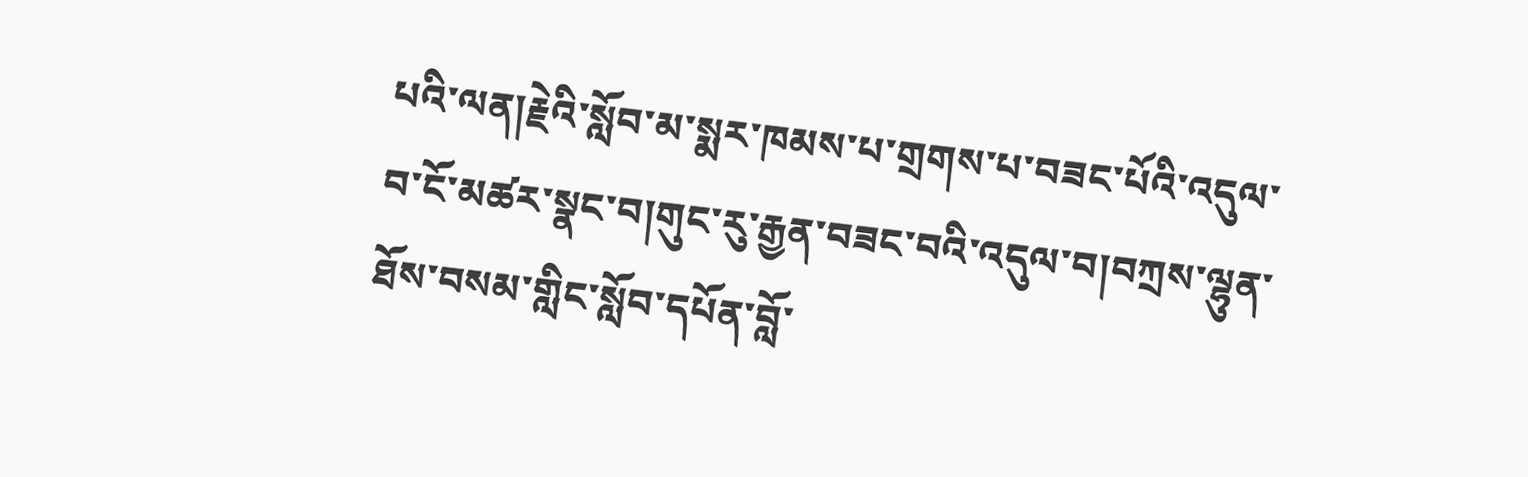པའི་ལན།རྗེའི་སློབ་མ་སྨར་ཁམས་པ་གྲགས་པ་བཟང་པོའི་འདུལ་བ་ངོ་མཚར་སྣང་བ།གུང་རུ་རྒྱན་བཟང་བའི་འདུལ་བ།བཀྲས་ལྷུན་ཐོས་བསམ་གླིང་སློབ་དཔོན་བློ་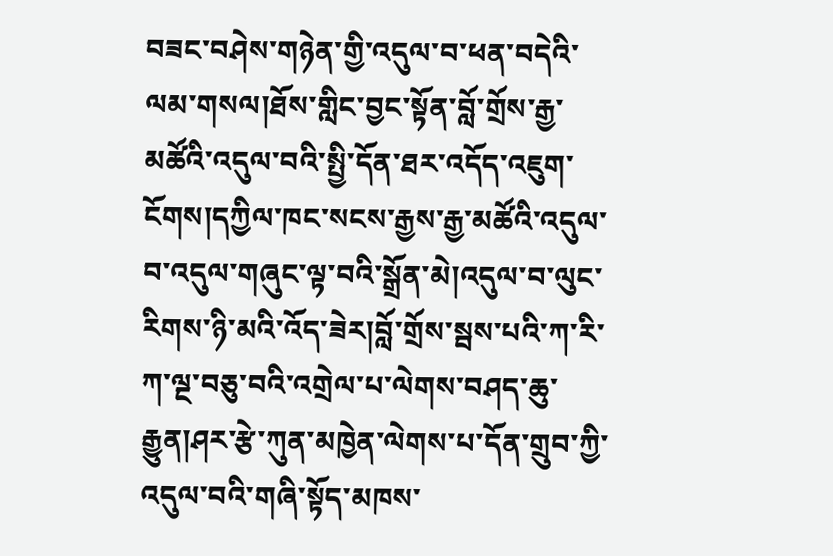བཟང་བཤེས་གཉེན་གྱི་འདུལ་བ་ཕན་བདེའི་ལམ་གསལ།ཐོས་གླིང་བྱང་སྟོན་བློ་གྲོས་རྒྱ་མཚོའི་འདུལ་བའི་སྤྱི་དོན་ཐར་འདོད་འཇུག་ངོགས།དཀྱིལ་ཁང་སངས་རྒྱས་རྒྱ་མཚོའི་འདུལ་བ་འདུལ་གཞུང་ལྟ་བའི་སྒྲོན་མེ།འདུལ་བ་ལུང་རིགས་ཉི་མའི་འོད་ཟེར།བློ་གྲོས་སྦས་པའི་ཀ་རི་ཀ་ལྔ་བཅུ་བའི་འགྲེལ་པ་ལེགས་བཤད་ཆུ་རྒྱུན།ཤར་རྩེ་ཀུན་མཁྱེན་ལེགས་པ་དོན་གྲུབ་ཀྱི་འདུལ་བའི་གཞི་སྟོད་མཁས་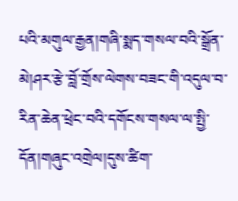པའི་མགུལ་རྒྱན།གཞི་སྨད་གསལ་བའི་སྒྲོན་མེ།ཤར་རྩེ་བློ་གྲོས་ལེགས་བཟང་གི་འདུལ་བ་རིན་ཆེན་ཕྲེང་བའི་དགོངས་གསལ་ལ་སྤྱི་དོན།གཞུང་འགྲེལ།དུས་ཚིག་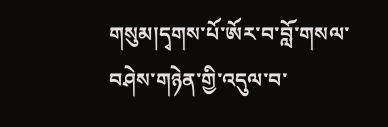གསུམ།དྭགས་པོ་ཨོར་བ་བློ་གསལ་བཤེས་གཉེན་གྱི་འདུལ་བ་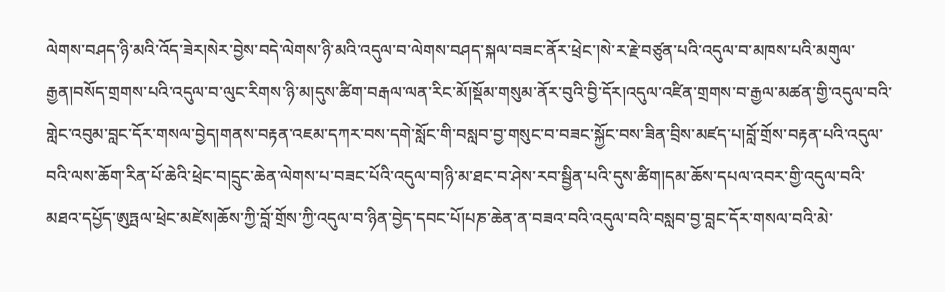ལེགས་བཤད་ཉི་མའི་འོད་ཟེར།སེར་བྱེས་བདེ་ལེགས་ཉི་མའི་འདུལ་བ་ལེགས་བཤད་སྐལ་བཟང་ནོར་ཕྲེང་།སེ་ར་རྗེ་བཙུན་པའི་འདུལ་བ་མཁས་པའི་མགུལ་རྒྱན།བསོད་གྲགས་པའི་འདུལ་བ་ལུང་རིགས་ཉི་མ།དུས་ཚིག་བརྒལ་ལན་རིང་མོ།སྡོམ་གསུམ་ནོར་བུའི་བྱི་དོར།འདུལ་འཛིན་གྲགས་བ་རྒྱལ་མཚན་གྱི་འདུལ་བའི་གླེང་འབུམ་བླང་དོར་གསལ་བྱེད།གནས་བརྟན་འཇམ་དཀར་བས་དགེ་སློང་གི་བསླབ་བྱ་གསུང་བ་བཟང་སྐྱོང་བས་ཟིན་བྲིས་མཛད་པ།བློ་གྲོས་བརྟན་པའི་འདུལ་བའི་ལས་ཆོག་རིན་པོ་ཆེའི་ཕྲེང་བ།དྲུང་ཆེན་ལེགས་པ་བཟང་པོའི་འདུལ་བ།ཉི་མ་ཐང་བ་ཤེས་རབ་སྦྱིན་པའི་དུས་ཚིག།དམ་ཆོས་དཔལ་འབར་གྱི་འདུལ་བའི་མཐའ་དཔྱོད་ཨུཏྤལ་ཕྲེང་མཛེས།ཆོས་ཀྱི་བློ་གྲོས་ཀྱི་འདུལ་བ་ཉིན་བྱེད་དབང་པོ།པཎ་ཆེན་ན་བཟའ་བའི་འདུལ་བའི་བསླབ་བྱ་བླང་དོར་གསལ་བའི་མེ་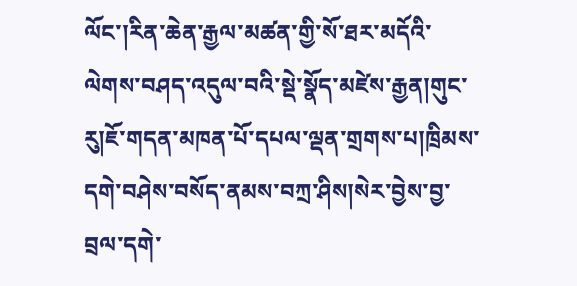ལོང་།རིན་ཆེན་རྒྱལ་མཚན་གྱི་སོ་ཐར་མདོའི་ལེགས་བཤད་འདུལ་བའི་སྡེ་སྣོད་མཛེས་རྒྱན།གུང་རུ།ཇོ་གདན་མཁན་པོ་དཔལ་ལྡན་གྲགས་པ།ཁྲིམས་དགེ་བཤེས་བསོད་ནམས་བཀྲ་ཤིས།སེར་བྱེས་བྱ་བྲལ་དགེ་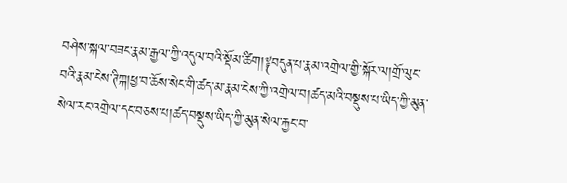བཤེས་སྐལ་བཟང་རྣམ་རྒྱལ་ཀྱི་འདུལ་བའི་སྡོམ་ཚིག།༈བདུན་པ་རྣམ་འགྲེལ་གྱི་སྐོར་ལ།གྲོ་ལུང་བའི་རྣམ་ངེས་ཊིཀྐ།ཕྱ་བ་ཆོས་སེང་གི་ཚད་མ་རྣམ་ངེས་ཀྱི་འགྲེལ་བ།ཚད་མའི་བསྡུས་པ་ཡིད་ཀྱི་མུན་སེལ་རང་འགྲེལ་དང་བཅས་པ།ཚད་བསྡུས་ཡིད་ཀྱི་མུན་སེལ་རྐྱང་བ་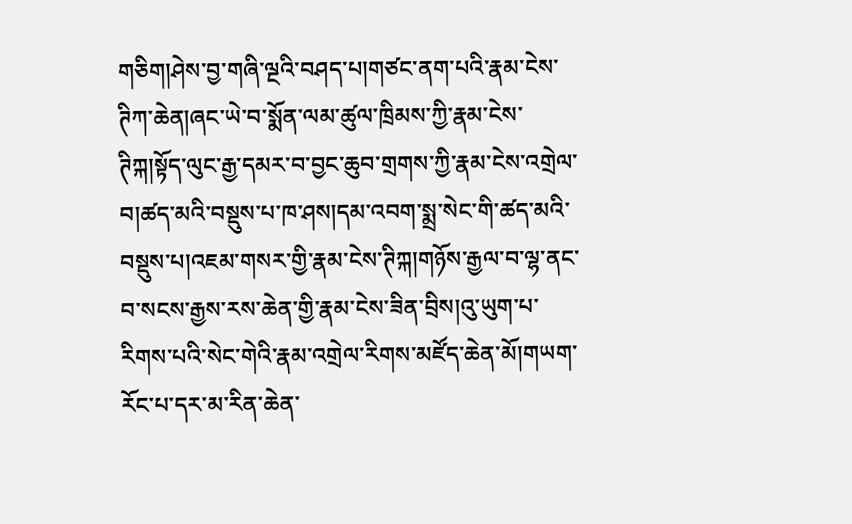གཅིག།ཤེས་བྱ་གཞི་ལྔའི་བཤད་པ།གཙང་ནག་པའི་རྣམ་ངེས་ཊིཀ་ཆེན།ཞང་ཡེ་བ་སྨོན་ལམ་ཚུལ་ཁྲིམས་ཀྱི་རྣམ་ངེས་ཊིཀྐ།སྟོད་ལུང་རྒྱ་དམར་བ་བྱང་ཆུབ་གྲགས་ཀྱི་རྣམ་ངེས་འགྲེལ་བ།ཚད་མའི་བསྡུས་པ་ཁ་ཤས།དམ་འབག་སྨྲ་སེང་གི་ཚད་མའི་བསྡུས་པ།འཇམ་གསར་གྱི་རྣམ་ངེས་ཊིཀྐ།གཉོས་རྒྱལ་བ་ལྷ་ནང་བ་སངས་རྒྱས་རས་ཆེན་གྱི་རྣམ་ངེས་ཟིན་བྲིས།འུ་ཡུག་པ་རིགས་པའི་སེང་གེའི་རྣམ་འགྲེལ་རིགས་མཛོད་ཆེན་མོ།གཡག་རོང་པ་དར་མ་རིན་ཆེན་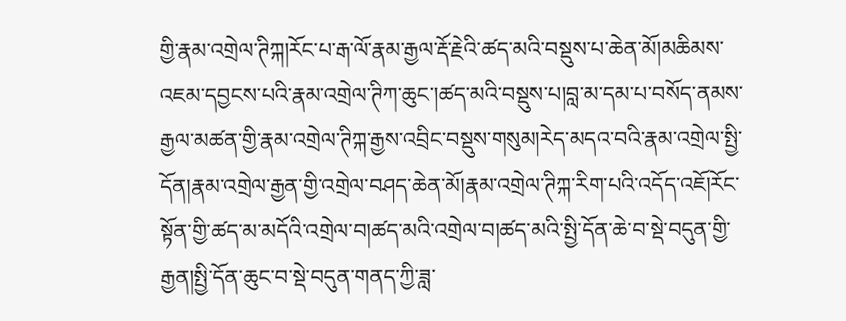གྱི་རྣམ་འགྲེལ་ཊིཀྐ།རོང་པ་རྒ་ལོ་རྣམ་རྒྱལ་རྡོ་རྗེའི་ཚད་མའི་བསྡུས་པ་ཆེན་མོ།མཆིམས་འཇམ་དབྱངས་པའི་རྣམ་འགྲེལ་ཊིཀ་ཆུང་།ཚད་མའི་བསྡུས་པ།བླ་མ་དམ་པ་བསོད་ནམས་རྒྱལ་མཚན་གྱི་རྣམ་འགྲེལ་ཊིཀྐ་རྒྱས་འབྲིང་བསྡུས་གསུམ།རེད་མདའ་བའི་རྣམ་འགྲེལ་སྤྱི་དོན།རྣམ་འགྲེལ་རྒྱན་གྱི་འགྲེལ་བཤད་ཆེན་མོ།རྣམ་འགྲེལ་ཊིཀྐ་རིག་པའི་འདོད་འཇོ།རོང་སྟོན་གྱི་ཚད་མ་མདོའི་འགྲེལ་བ།ཚད་མའི་འགྲེལ་བ།ཚད་མའི་སྤྱི་དོན་ཆེ་བ་སྡེ་བདུན་གྱི་རྒྱན།སྤྱི་དོན་ཆུང་བ་སྡེ་བདུན་གནད་ཀྱི་ཟླ་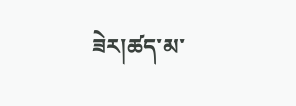ཟེར།ཚད་མ་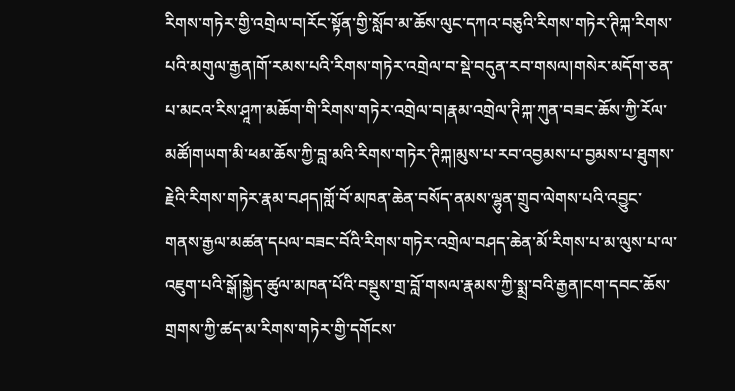རིགས་གཏེར་གྱི་འགྲེལ་བ།རོང་སྟོན་གྱི་སློབ་མ་ཆོས་ལུང་དཀའ་བཅུའི་རིགས་གཏེར་ཊིཀྐ་རིགས་པའི་མགུལ་རྒྱན།གོ་རམས་པའི་རིགས་གཏེར་འགྲེལ་བ་སྡེ་བདུན་རབ་གསལ།གསེར་མདོག་ཅན་པ་མངའ་རིས་ཤཱཀ་མཆོག་གི་རིགས་གཏེར་འགྲེལ་བ།རྣམ་འགྲེལ་ཊིཀྐ་ཀུན་བཟང་ཆོས་ཀྱི་རོལ་མཚོ།གཡག་མི་ཕམ་ཆོས་ཀྱི་བླ་མའི་རིགས་གཏེར་ཊིཀྐ།མུས་པ་རབ་འབྱམས་པ་བྱམས་པ་ཐུགས་རྗེའི་རིགས་གཏེར་རྣམ་བཤད།གློ་བོ་མཁན་ཆེན་བསོད་ནམས་ལྷུན་གྲུབ་ལེགས་པའི་འབྱུང་གནས་རྒྱལ་མཚན་དཔལ་བཟང་བོའི་རིགས་གཏེར་འགྲེལ་བཤད་ཆེན་མོ་རིགས་པ་མ་ལུས་པ་ལ་འཇུག་པའི་སྒོ།སྐྱེད་ཚུལ་མཁན་པོའི་བསྡུས་གྲ་བློ་གསལ་རྣམས་ཀྱི་སྨྲ་བའི་རྒྱན།ངག་དབང་ཆོས་གྲགས་ཀྱི་ཚད་མ་རིགས་གཏེར་གྱི་དགོངས་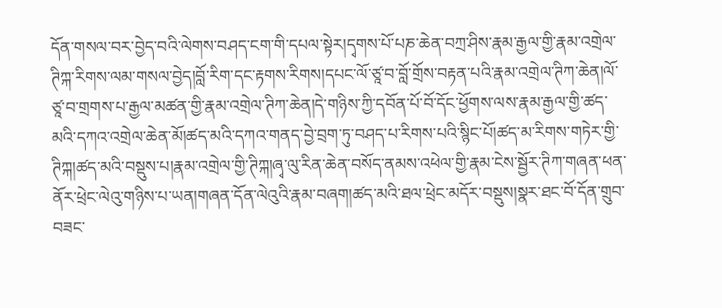དོན་གསལ་བར་བྱེད་བའི་ལེགས་བཤད་ངག་གི་དཔལ་སྟེར།དྭགས་པོ་པཎ་ཆེན་བཀྲ་ཤིས་རྣམ་རྒྱལ་གྱི་རྣམ་འགྲེལ་ཊིཀྐ་རིགས་ལམ་གསལ་བྱེད།བློ་རིག་དང་རྟགས་རིགས།དཔང་ལོ་ཙཱ་བ་བློ་གྲོས་བརྟན་པའི་རྣམ་འགྲེལ་ཊིཀ་ཆེན།ལོ་ཙཱ་བ་གྲགས་པ་རྒྱལ་མཚན་གྱི་རྣམ་འགྲེལ་ཊིཀ་ཆེན།དེ་གཉིས་ཀྱི་དབོན་པོ་བོ་དོང་ཕྱོགས་ལས་རྣམ་རྒྱལ་གྱི་ཚད་མའི་དཀའ་འགྲེལ་ཆེན་མོ།ཚད་མའི་དཀའ་གནད་བྱེ་བྲག་ཏུ་བཤད་པ་རིགས་པའི་སྙིང་པོ།ཚད་མ་རིགས་གཏེར་གྱི་ཊིཀྐ།ཚད་མའི་བསྡུས་པ།རྣམ་འགྲེལ་གྱི་ཊིཀྐ།ཞྭ་ལུ་རིན་ཆེན་བསོད་ནམས་འཕེལ་གྱི་རྣམ་ངེས་སྦྱོར་ཊིཀ་གཞན་ཕན་ནོར་ཕྲེང་ལེའུ་གཉིས་པ་ཡན།གཞན་དོན་ལེའུའི་རྣམ་བཞག།ཚད་མའི་ཐལ་ཕྲེང་མདོར་བསྡུས།སྣར་ཐང་བོ་དོན་གྲུབ་བཟང་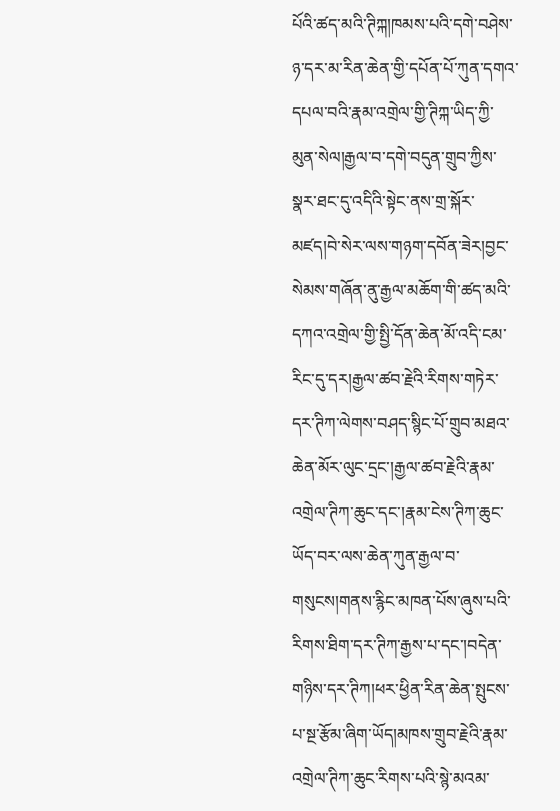པོའི་ཚད་མའི་ཊིཀྐ།ཁམས་པའི་དགེ་བཤེས་ཉ་དར་མ་རིན་ཆེན་གྱི་དཔོན་པོ་ཀུན་དགའ་དཔལ་བའི་རྣམ་འགྲེལ་གྱི་ཊིཀྐ་ཡིད་ཀྱི་མུན་སེལ།རྒྱལ་བ་དགེ་བདུན་གྲུབ་ཀྱིས་སྣར་ཐང་དུ་འདིའི་སྟེང་ནས་གྲ་སྐོར་མཛད།བེ་སེར་ལས་གཉག་དབོན་ཟེར།བྱང་སེམས་གཞོན་ནུ་རྒྱལ་མཆོག་གི་ཚད་མའི་དཀའ་འགྲེལ་གྱི་སྤྱི་དོན་ཆེན་མོ་འདི་ངམ་རིང་དུ་དར།རྒྱལ་ཚབ་རྗེའི་རིགས་གཏེར་དར་ཊིཀ་ལེགས་བཤད་སྙིང་པོ་གྲུབ་མཐའ་ཆེན་མོར་ལུང་དྲང་།རྒྱལ་ཚབ་རྗེའི་རྣམ་འགྲེལ་ཊིཀ་ཆུང་དང་།རྣམ་ངེས་ཊིཀ་ཆུང་ཡོད་བར་ལས་ཆེན་ཀུན་རྒྱལ་བ་གསུངས།གནས་རྙིང་མཁན་པོས་ཞུས་པའི་རིགས་ཐིག་དར་ཊིཀ་རྒྱས་པ་དང་།བདེན་གཉིས་དར་ཊིཀ།ཕར་ཕྱིན་རིན་ཆེན་སྤུངས་པ་སྔ་རྩོམ་ཞིག་ཡོད།མཁས་གྲུབ་རྗེའི་རྣམ་འགྲེལ་ཊིཀ་ཆུང་རིགས་པའི་སྙེ་མའམ་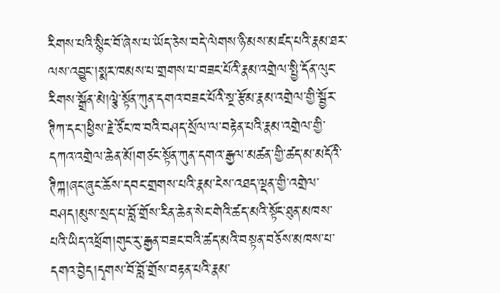རིགས་པའི་སྙིང་བོ་ཞེས་པ་ཡོད་ཅེས་བདེ་ལེགས་ཉི་མས་མཛད་པའི་རྣམ་ཐར་ལས་འབྱུང་།སྨར་ཁམས་པ་གྲགས་པ་བཟང་པོའི་རྣམ་འགྲེལ་སྤྱི་དོན་ལུང་རིགས་སྒྲོན་མེ།ལྕེ་སྟོན་ཀུན་དགའ་བཟང་པོའི་སྔ་རྩོམ་རྣམ་འགྲེལ་གྱི་སྦྱོར་ཊིཀ་དང་།ཕྱིས་རྗེ་ཙོང་ཁ་བའི་བཤད་སྲོལ་ལ་བརྟེན་པའི་རྣམ་འགྲེལ་གྱི་དཀའ་འགྲེལ་ཆེན་མོ།གཙང་སྟོན་ཀུན་དགའ་རྒྱལ་མཚན་གྱི་ཚད་མ་མདོའི་ཊིཀྐ།ཞང་ཞུང་ཆོས་དབང་གྲགས་པའི་རྣམ་ངེས་འཐད་ལྡན་གྱི་འགྲེལ་བཤད།མུས་སྲད་པ་བློ་གྲོས་རིན་ཆེན་སེང་གེའི་ཚད་མའི་སྟོང་ཐུན་མཁས་པའི་ཡིད་འཕྲོག།གུང་རུ་རྒྱན་བཟང་བའི་ཚད་མའི་བསྟན་བཅོས་མཁས་པ་དགའ་བྱེད།དྭགས་བོ་བློ་གྲོས་བརྟན་པའི་རྣམ་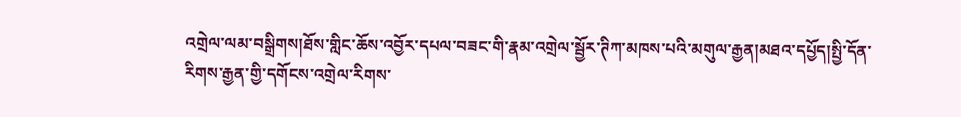འགྲེལ་ལམ་བསྒྲིགས།ཐོས་གླིང་ཆོས་འབྱོར་དཔལ་བཟང་གི་རྣམ་འགྲེལ་སྦྱོར་ཊིཀ་མཁས་པའི་མགུལ་རྒྱན།མཐའ་དཔྱོད།སྤྱི་དོན་རིགས་རྒྱན་གྱི་དགོངས་འགྲེལ་རིགས་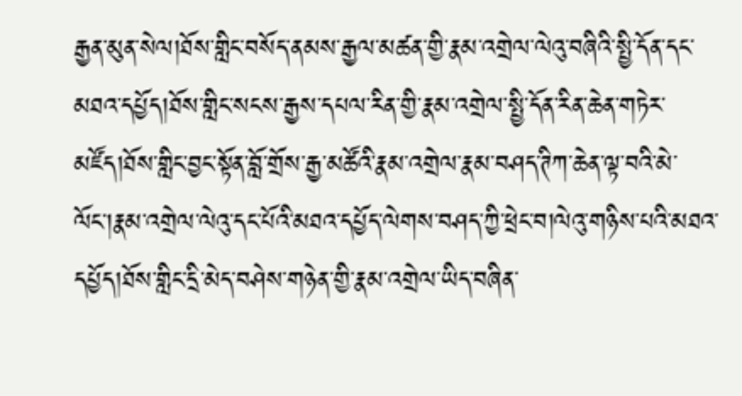རྒྱན་མུན་སེལ།ཐོས་གླིང་བསོད་ནམས་རྒྱལ་མཚན་གྱི་རྣམ་འགྲེལ་ལེའུ་བཞིའི་སྤྱི་དོན་དང་མཐའ་དཔྱོད།ཐོས་གླིང་སངས་རྒྱས་དཔལ་རིན་གྱི་རྣམ་འགྲེལ་སྤྱི་དོན་རིན་ཆེན་གཏེར་མཛོད།ཐོས་གླིང་བྱང་སྟོན་བློ་གྲོས་རྒྱ་མཚོའི་རྣམ་འགྲེལ་རྣམ་བཤད་ཊིཀ་ཆེན་ལྟ་བའི་མེ་ལོང་།རྣམ་འགྲེལ་ལེའུ་དང་པོའི་མཐའ་དཔྱོད་ལེགས་བཤད་ཀྱི་ཕྲེང་བ།ལེའུ་གཉིས་པའི་མཐའ་དཔྱོད།ཐོས་གླིང་དྲི་མེད་བཤེས་གཉེན་གྱི་རྣམ་འགྲེལ་ཡིད་བཞིན་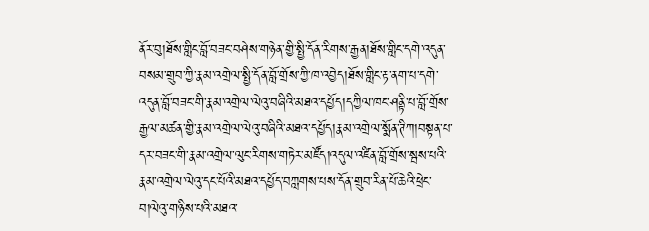ནོར་བུ།ཐོས་གླིང་བློ་བཟང་བཤེས་གཉེན་གྱི་སྤྱི་དོན་རིགས་རྒྱན།ཐོས་གླིང་དགེ་འདུན་བསམ་གྲུབ་ཀྱི་རྣམ་འགྲེལ་སྤྱི་དོན་བློ་གྲོས་ཀྱི་ཁ་འབྱེད།ཐོས་གླིང་རྟ་ནག་པ་དགེ་འདུན་བློ་བཟང་གི་རྣམ་འགྲེལ་ལེའུ་བཞིའི་མཐའ་དཔྱོད།དཀྱིལ་ཁང་ཤནྟི་པ་བློ་གྲོས་རྒྱལ་མཚན་གྱི་རྣམ་འགྲེལ་ལེའུ་བཞིའི་མཐའ་དཔྱོད།རྣམ་འགྲེལ་སྨོན་ཊིཀ།བསྟན་པ་དར་བཟང་གི་རྣམ་འགྲེལ་ལུང་རིགས་གཏེར་མཛོད།འདུལ་འཛིན་བློ་གྲོས་སྦས་པའི་རྣམ་འགྲེལ་ལེའུ་དང་པོའི་མཐའ་དཔྱོད་བཀླགས་པས་དོན་གྲུབ་རིན་པོ་ཆེའི་ཕྲེང་བ།ལེའུ་གཉིས་པའི་མཐའ་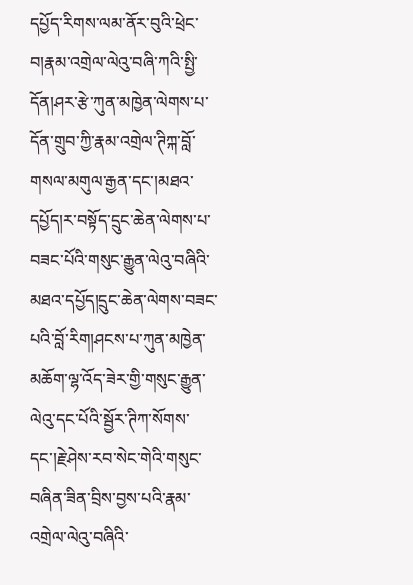དཔྱོད་རིགས་ལམ་ནོར་བུའི་ཕྲེང་བ།རྣམ་འགྲེལ་ལེའུ་བཞི་ཀའི་སྤྱི་དོན།ཤར་རྩེ་ཀུན་མཁྱེན་ལེགས་པ་དོན་གྲུབ་ཀྱི་རྣམ་འགྲེལ་ཊིཀྐ་བློ་གསལ་མགུལ་རྒྱན་དང་།མཐའ་དཔྱོད།ར་བསྟོད་དྲུང་ཆེན་ལེགས་པ་བཟང་པོའི་གསུང་རྒྱུན་ལེའུ་བཞིའི་མཐའ་དཔྱོད།དྲུང་ཆེན་ལེགས་བཟང་པའི་བློ་རིག།ཤངས་པ་ཀུན་མཁྱེན་མཆོག་ལྷ་འོད་ཟེར་གྱི་གསུང་རྒྱུན་ལེའུ་དང་པོའི་སྦྱོར་ཊིཀ་སོགས་དང་།རྗེ་ཤེས་རབ་སེང་གེའི་གསུང་བཞིན་ཟིན་བྲིས་བྱས་པའི་རྣམ་འགྲེལ་ལེའུ་བཞིའི་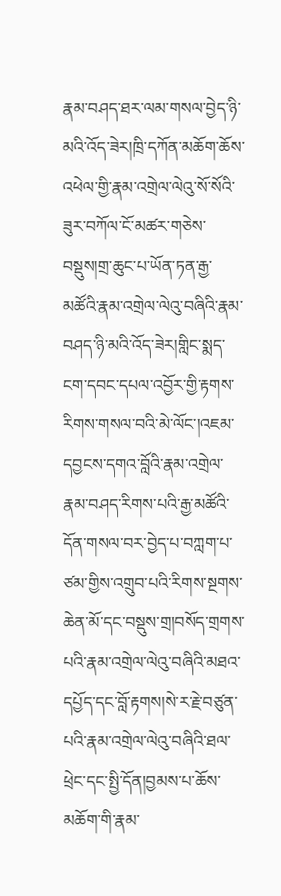རྣམ་བཤད་ཐར་ལམ་གསལ་བྱེད་ཉི་མའི་འོད་ཟེར།ཁྲི་དཀོན་མཆོག་ཆོས་འཕེལ་གྱི་རྣམ་འགྲེལ་ལེའུ་སོ་སོའི་ཟུར་བཀོལ་ངོ་མཚར་གཅེས་བསྡུས།གྲ་ཆུང་པ་ཡོན་ཏན་རྒྱ་མཚོའི་རྣམ་འགྲེལ་ལེའུ་བཞིའི་རྣམ་བཤད་ཉི་མའི་འོད་ཟེར།གླིང་སྨད་ངག་དབང་དཔལ་འབྱོར་གྱི་རྟགས་རིགས་གསལ་བའི་མེ་ལོང་།འཇམ་དབྱངས་དགའ་བློའི་རྣམ་འགྲེལ་རྣམ་བཤད་རིགས་པའི་རྒྱ་མཚོའི་དོན་གསལ་བར་བྱེད་པ་བཀླག་པ་ཙམ་གྱིས་འགྲུབ་པའི་རིགས་སྔགས་ཆེན་མོ་དང་བསྡུས་གྲ།བསོད་གྲགས་པའི་རྣམ་འགྲེལ་ལེའུ་བཞིའི་མཐའ་དཔྱོད་དང་བློ་རྟགས།སེ་ར་རྗེ་བཙུན་པའི་རྣམ་འགྲེལ་ལེའུ་བཞིའི་ཐལ་ཕྲེང་དང་སྤྱི་དོན།བྱམས་པ་ཆོས་མཆོག་གི་རྣམ་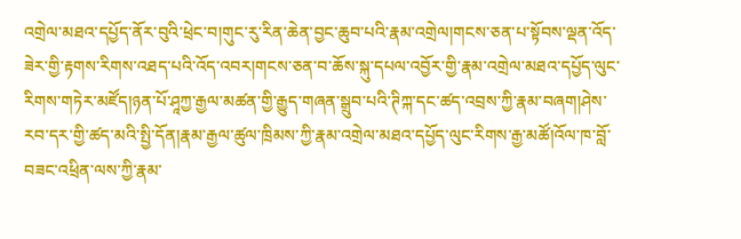འགྲེལ་མཐའ་དཔྱོད་ནོར་བུའི་ཕྲེང་བ།གུང་རུ་རིན་ཆེན་བྱང་ཆུབ་པའི་རྣམ་འགྲེལ།གངས་ཅན་པ་སྟོབས་ལྡན་འོད་ཟེར་གྱི་རྟགས་རིགས་འཐད་པའི་འོད་འབར།གངས་ཅན་བ་ཆོས་སྐུ་དཔལ་འབྱོར་གྱི་རྣམ་འགྲེལ་མཐའ་དཔྱོད་ལུང་རིགས་གཏེར་མཛོད།ཉན་པོ་ཤཱཀྱ་རྒྱལ་མཚན་གྱི་རྒྱུད་གཞན་སྒྲུབ་པའི་ཊིཀྐ་དང་ཚད་འབྲས་ཀྱི་རྣམ་བཞག།ཤེས་རབ་དར་གྱི་ཚད་མའི་སྤྱི་དོན།རྣམ་རྒྱལ་ཚུལ་ཁྲིམས་ཀྱི་རྣམ་འགྲེལ་མཐའ་དཔྱོད་ལུང་རིགས་རྒྱ་མཚོ།འོལ་ཁ་བློ་བཟང་འཕྲིན་ལས་ཀྱི་རྣམ་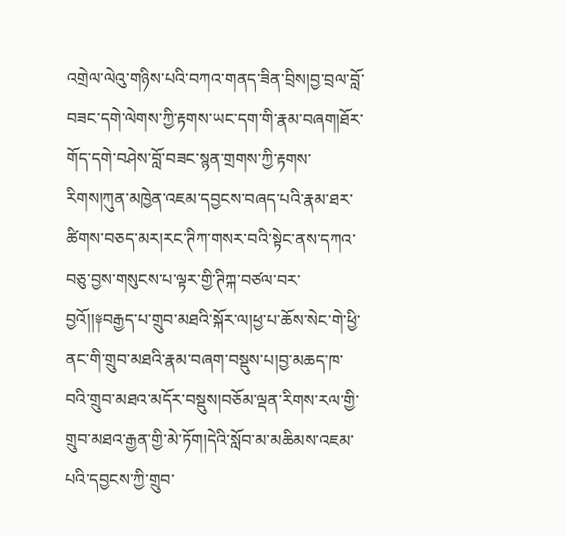འགྲེལ་ལེའུ་གཉིས་པའི་བཀའ་གནད་ཟིན་བྲིས།བྱ་བྲལ་བློ་བཟང་དགེ་ལེགས་ཀྱི་རྟགས་ཡང་དག་གི་རྣམ་བཞག།ཐོར་གོད་དགེ་བཤེས་བློ་བཟང་སྙན་གྲགས་ཀྱི་རྟགས་རིགས།ཀུན་མཁྱེན་འཇམ་དབྱངས་བཞད་པའི་རྣམ་ཐར་ཚིགས་བཅད་མར།རང་ཊིཀ་གསར་བའི་སྟེང་ནས་དཀའ་བཅུ་བྱས་གསུངས་པ་ལྟར་གྱི་ཊིཀྐ་བཙལ་བར་བྱའོ།།༈བརྒྱད་པ་གྲུབ་མཐའི་སྐོར་ལ།ཕྱ་པ་ཆོས་སེང་གེ་ཕྱི་ནང་གི་གྲུབ་མཐའི་རྣམ་བཞག་བསྡུས་པ།བྱ་མཆད་ཁ་བའི་གྲུབ་མཐའ་མདོར་བསྡུས།བཅོམ་ལྡན་རིགས་རལ་གྱི་གྲུབ་མཐའ་རྒྱན་གྱི་མེ་ཏོག།དེའི་སློབ་མ་མཆིམས་འཇམ་པའི་དབྱངས་ཀྱི་གྲུབ་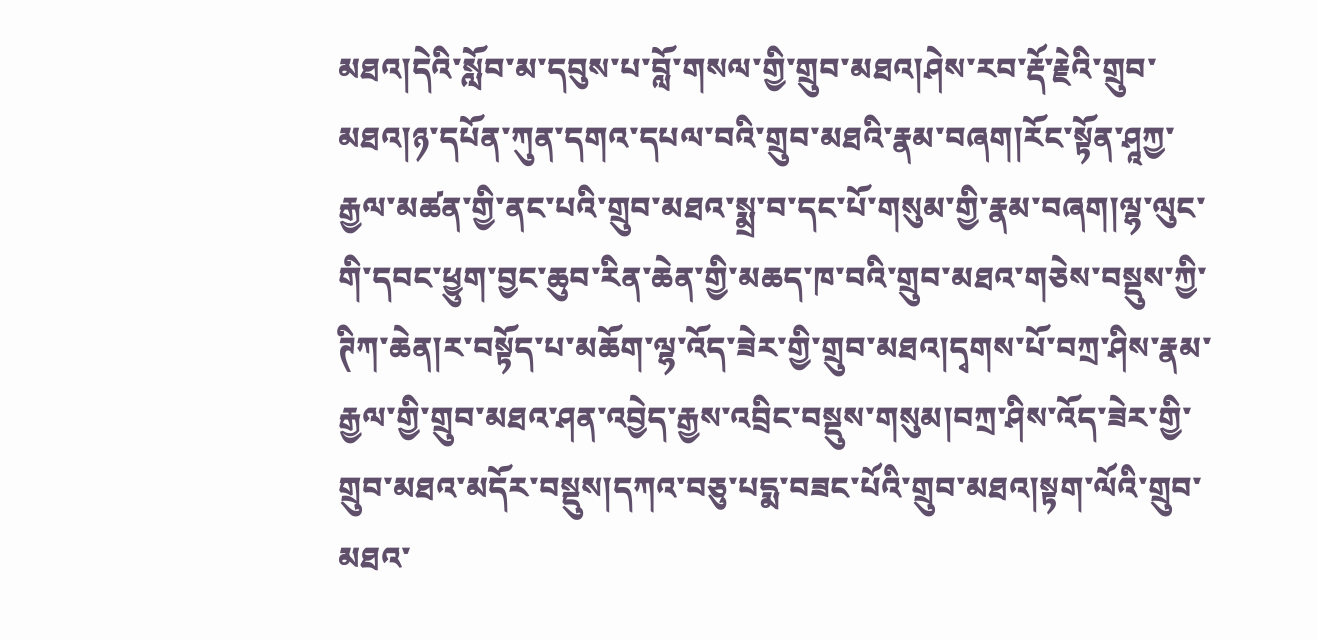མཐའ།དེའི་སློབ་མ་དབུས་པ་བློ་གསལ་གྱི་གྲུབ་མཐའ།ཤེས་རབ་རྡོ་རྗེའི་གྲུབ་མཐའ།ཉ་དཔོན་ཀུན་དགའ་དཔལ་བའི་གྲུབ་མཐའི་རྣམ་བཞག།རོང་སྟོན་ཤཱཀྱ་རྒྱལ་མཚན་གྱི་ནང་པའི་གྲུབ་མཐའ་སྨྲ་བ་དང་པོ་གསུམ་གྱི་རྣམ་བཞག།ལྷ་ལུང་གི་དབང་ཕྱུག་བྱང་ཆུབ་རིན་ཆེན་གྱི་མཆད་ཁ་བའི་གྲུབ་མཐའ་གཅེས་བསྡུས་ཀྱི་ཊིཀ་ཆེན།ར་བསྟོད་པ་མཆོག་ལྷ་འོད་ཟེར་གྱི་གྲུབ་མཐའ།དྭགས་པོ་བཀྲ་ཤིས་རྣམ་རྒྱལ་གྱི་གྲུབ་མཐའ་ཤན་འབྱེད་རྒྱས་འབྲིང་བསྡུས་གསུམ།བཀྲ་ཤིས་འོད་ཟེར་གྱི་གྲུབ་མཐའ་མདོར་བསྡུས།དཀའ་བཅུ་པདྨ་བཟང་པོའི་གྲུབ་མཐའ།སྟག་ལོའི་གྲུབ་མཐའ་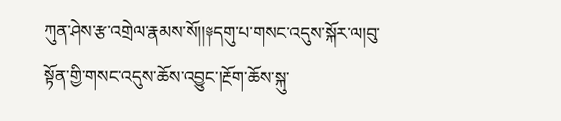ཀུན་ཤེས་རྩ་འགྲེལ་རྣམས་སོ།།༈དགུ་པ་གསང་འདུས་སྐོར་ལ།བུ་སྟོན་གྱི་གསང་འདུས་ཆོས་འབྱུང་།རྔོག་ཆོས་སྐུ་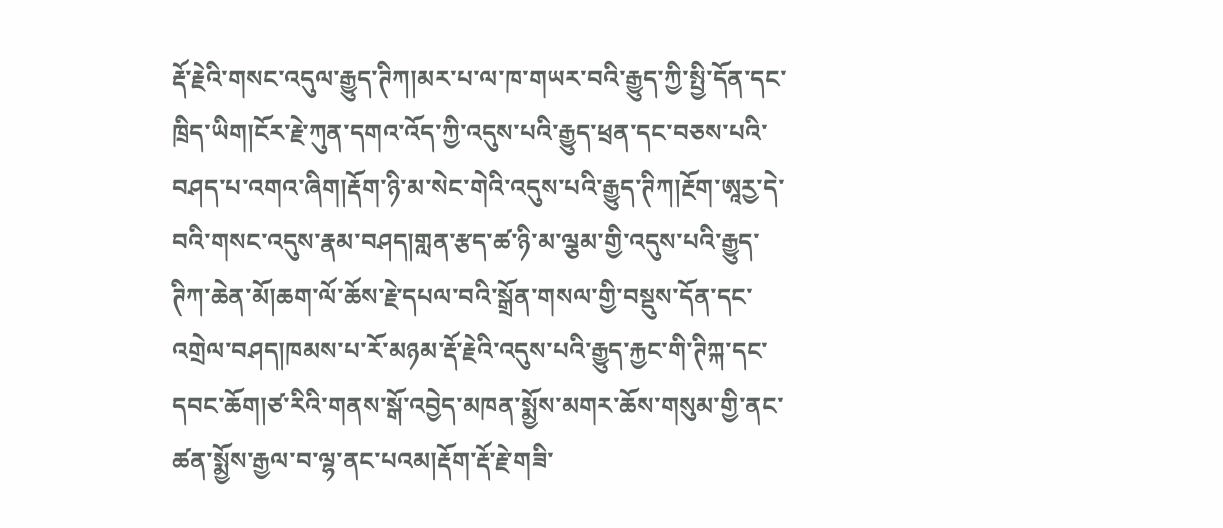རྡོ་རྗེའི་གསང་འདུལ་རྒྱུད་ཊིཀ།མར་པ་ལ་ཁ་གཡར་བའི་རྒྱུད་ཀྱི་སྤྱི་དོན་དང་ཁྲིད་ཡིག།ངོར་རྗེ་ཀུན་དགའ་འོད་ཀྱི་འདུས་པའི་རྒྱུད་ཕྲན་དང་བཅས་པའི་བཤད་པ་འགའ་ཞིག།རྡོག་ཉི་མ་སེང་གེའི་འདུས་པའི་རྒྱུད་ཊིཀ།རྔོག་ཨཱརྱ་དེ་བའི་གསང་འདུས་རྣམ་བཤད།གླན་རྩད་ཚ་ཉི་མ་ལྕམ་གྱི་འདུས་པའི་རྒྱུད་ཊིཀ་ཆེན་མོ།ཆག་ལོ་ཆོས་རྗེ་དཔལ་བའི་སྒྲོན་གསལ་གྱི་བསྡུས་དོན་དང་འགྲེལ་བཤད།ཁམས་པ་རོ་མཉམ་རྡོ་རྗེའི་འདུས་པའི་རྒྱུད་རྐྱང་གི་ཊིཀྐ་དང་དབང་ཆོག།ཙ་རིའི་གནས་སྒོ་འབྱེད་མཁན་སྨྱོས་མགར་ཆོས་གསུམ་གྱི་ནང་ཚན་སྨྱོས་རྒྱལ་བ་ལྷ་ནང་པའམ།རྡོག་རྡོ་རྗེ་གཟི་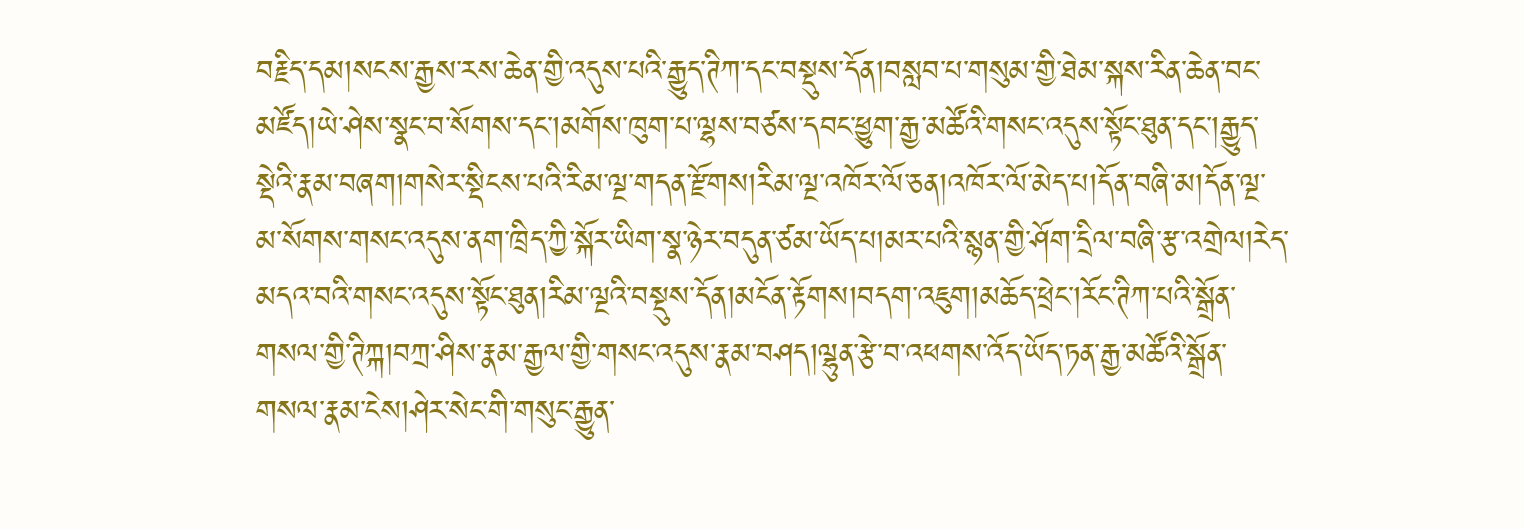བརྗིད་དམ།སངས་རྒྱས་རས་ཆེན་གྱི་འདུས་པའི་རྒྱུད་ཊིཀ་དང་བསྡུས་དོན།བསླབ་པ་གསུམ་གྱི་ཐེམ་སྐས་རིན་ཆེན་བང་མཛོད།ཡེ་ཤེས་སྣང་བ་སོགས་དང་།མགོས་ཁུག་པ་ལྷས་བཙས་དབང་ཕྱུག་རྒྱ་མཚོའི་གསང་འདུས་སྟོང་ཐུན་དང་།རྒྱུད་སྡེའི་རྣམ་བཞག།གསེར་སྡིངས་པའི་རིམ་ལྔ་གདན་རྫོགས།རིམ་ལྔ་འཁོར་ལོ་ཅན།འཁོར་ལོ་མེད་པ།དོན་བཞི་མ།དོན་ལྔ་མ་སོགས་གསང་འདུས་ནག་ཁྲིད་ཀྱི་སྐོར་ཡིག་སྣ་ཉེར་བདུན་ཙམ་ཡོད་པ།མར་པའི་སྙན་གྱི་ཤོག་དྲིལ་བཞི་རྩ་འགྲེལ།རེད་མདའ་བའི་གསང་འདུས་སྟོང་ཐུན།རིམ་ལྔའི་བསྡུས་དོན།མངོན་རྟོགས།བདག་འཇུག།མཆོད་ཕྲེང་།རོང་ཊིཀ་པའི་སྒྲོན་གསལ་གྱི་ཊིཀྐ།བཀྲ་ཤིས་རྣམ་རྒྱལ་གྱི་གསང་འདུས་རྣམ་བཤད།ལྷུན་རྩེ་བ་འཕགས་འོད་ཡོད་ཏན་རྒྱ་མཚོའི་སྒྲོན་གསལ་རྣམ་ངེས།ཤེར་སེང་གི་གསུང་རྒྱུན་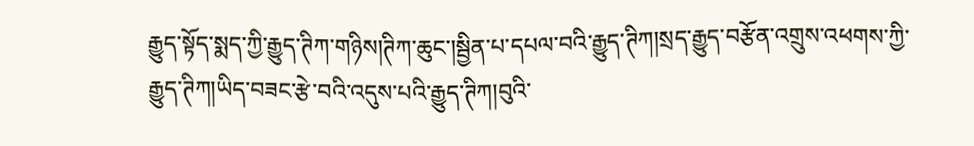རྒྱུད་སྟོད་སྨད་ཀྱི་རྒྱུད་ཊིཀ་གཉིས།ཊིཀ་ཆུང་།སྦྱིན་པ་དཔལ་བའི་རྒྱུད་ཊིཀ།སྲད་རྒྱུད་བརྩོན་འགྲུས་འཕགས་ཀྱི་རྒྱུད་ཊིཀ།ཡིད་བཟང་རྩེ་བའི་འདུས་པའི་རྒྱུད་ཊིཀ།བུའི་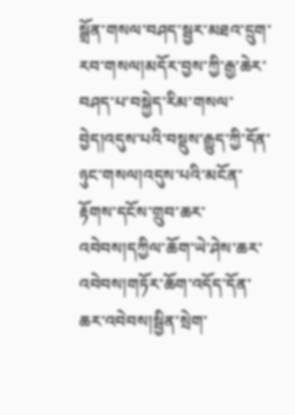སྒྲོན་གསལ་བཤད་སྦྱར་མཐའ་དྲུག་རབ་གསལ།མདོར་བྱས་ཀྱི་རྒྱ་ཆེར་བཤད་པ་བསྐྱེད་རིམ་གསལ་བྱེད།འདུས་པའི་བསྡུས་རྒྱུད་ཀྱི་དོན་ཉུང་གསལ།འདུས་པའི་མངོན་རྟོགས་དངོས་གྲུབ་ཆར་འབེབས།དཀྱིལ་ཆོག་ཡེ་ཤེས་ཆར་འབེབས།གཏོར་ཆོག་འདོད་དོན་ཆར་འབེབས།སྦྱིན་སྲེག་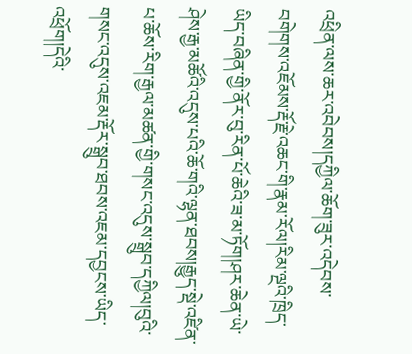འཕྲིན་ལས་ཆར་འབེབས།དཀྱིལ་ཆོག་ཟུར་འདེབས་བགེགས་འཇོམས་རྡོ་རྗེ་འཆང་གི་རྣམ་རོལ།རིམ་ལྔའི་ཁྲིད་ཡིད་བཞིན་གྱི་ནོར་བུ་རིན་པོ་ཆེའི་ཟ་མ་ཏོག།ཤར་ཆེན་ཡེ་ཤེས་རྒྱ་མཚོའི་འདུས་པའི་ཆོ་གའི་ལྷན་ཐབས།རྒྱུད་སྡེ་འཛིན་པ་ཆོས་རིག་རྒྱལ་མཚན་གྱི་གསང་འདུས་སྒྲུབ་དཀྱིལ།བུའི་གསང་འདུས་འཇམ་རྡོར་སྒྲུབ་ཐབས་འཇམ་དབྱངས་ཡིད་འཕྲོག།དེའི་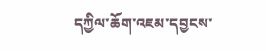དཀྱིལ་ཆོག་འཇམ་དབྱངས་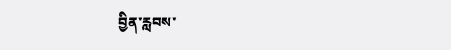བྱིན་རླབས་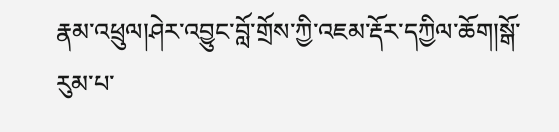རྣམ་འཕྲུལ།ཤེར་འབྱུང་བློ་གྲོས་ཀྱི་འཇམ་རྡོར་དཀྱིལ་ཆོག།སྒོ་རུམ་པ་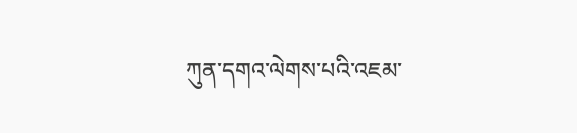ཀུན་དགའ་ལེགས་པའི་འཇམ་